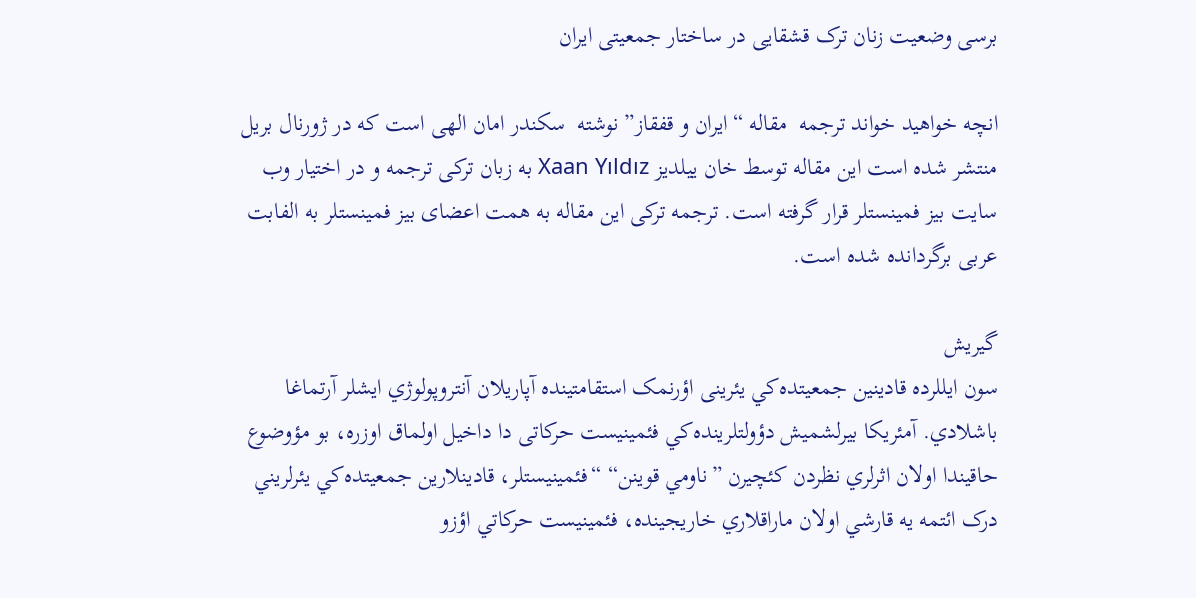برسی وضعیت زنان ترک قشقایی در ساختار جمعیتی ایران

انچه خواهید خواند ترجمه  مقاله “ایران و قفقاز” نوشته  سکندر امان الهی است که در ژورنال بریل منتشر شده است این مقاله توسط خان ییلدیز Xaan Yıldız به زبان ترکی ترجمه و در اختیار وب سایت بیز فمینستلر قرار گرفته است. ترجمه ترکی این مقاله به همت اعضای بیز فمینستلر به الفابت عربی برگردانده شده است.

گيريش
سون ايللرده قادينين جمعيتده‌کي يئرينی اؤرنمک استقامتینده آپاریلان آنتروپولوژي ايشلر آرتماغا باشلادي. آمئريکا بيرلشميش دؤولتلرينده‌کي فئمينيست حرکاتی دا داخيل اولماق اوزره، بو مؤوضوع حاقيندا اولان اثرلري نظردن کئچيرن ”ناومي قوينن“ “فئمينيستلر، قادينلارين جمعيتده‌کي يئرلريني درک ائتمه یه قارشي اولان ماراقلاري خاريجينده، فئمينيست حرکاتي اؤزو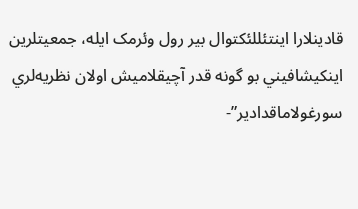قادينلارا اينتئللئکتوال بير رول وئرمک ایله، جمعيتلرين اينکيشافيني بو گونه قدر آچيقلاميش اولان نظريه‌لري سورغولاماقدادير”-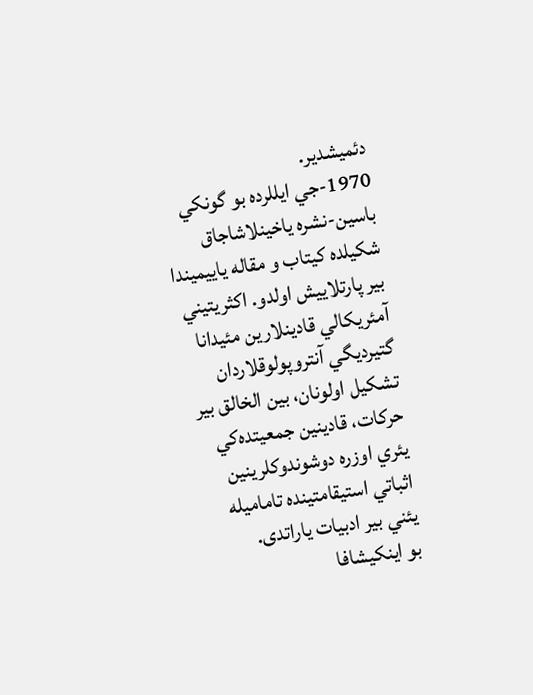دئميشدير.
1970-جي ايللرده بو گونکي باسين-نشره ياخينلاشاجاق شکيلده کيتاب و مقاله ياييميندا بير پارتلاییش اولدو. اکثريتيني آمئريکالي قادينلارين مئيدانا گتيرديگي آنتروپولوقلاردان تشکیل اولونان، بین الخالق بیر حرکات، قادينين جمعيتده‌کي يئري اوزره دوشوندوکلرينين اثباتي استيقامتينده تاماميله يئني بير ادبيات ياراتدی.
بو اينکيشافا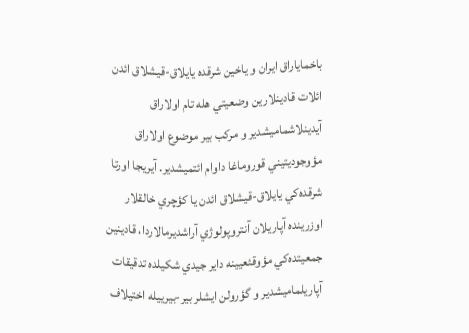باخماياراق ايران و ياخين شرقده يايلاق-قيشلاق ائدن ائلات قادينلارين وضعيتي هله تام اولاراق آیدینلاشمامیشدیر و مرکب بير موضوع اولاراق مؤوجوديتيني قوروماغا داوام ائتميشدير. آيريجا اورتا شرقده‌کي يايلاق-قيشلاق ائدن يا کؤچري خالقلار اوزرينده آپاریلان آنتروپولوژي آراشديرمالاردا، قادينين جمعيتده‌کي مؤوقئعيينه داير جيدي شکيلده تدقیقات آپاريلماميشدير و گؤرولن ايشلر بير-بيرييله اختيلاف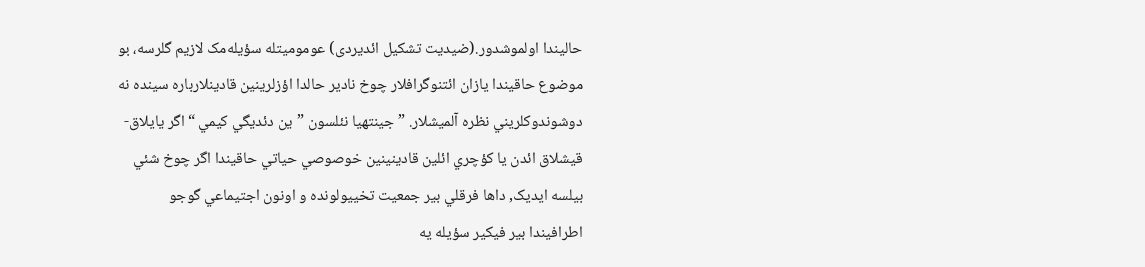حاليندا اولموشدور.(ضیدیت تشکیل ائدیردی) عومومیتله سؤيله‌مک لازيم گلرسه، بو موضوع حاقيندا يازان ائتنوگرافلار چوخ نادير حالدا اؤزلرينین قادينلارباره سینده نه دوشوندوکلريني نظره آلميشلار. ”جينتهيا نئلسون ”ين دئديگي کيمي “اگر يايلاق-قيشلاق ائدن يا کؤچري ائلين قادينينين خوصوصي حياتي حاقيندا اگر چوخ شئي بيلسه ايديک, داها فرقلي بير جمعيت تخييولونده و اونون اجتيماعي گوجو اطرافيندا بير فيکير سؤیله یه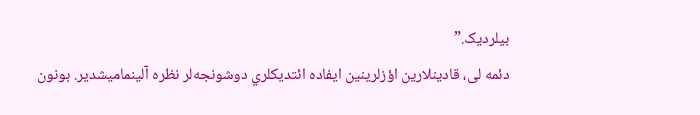بيلرديک.”
دئمه لی، قادينلارين اؤزلرينين ايفاده ائتديکلري دوشونجه‌لر نظره آلينماميشدير. بونون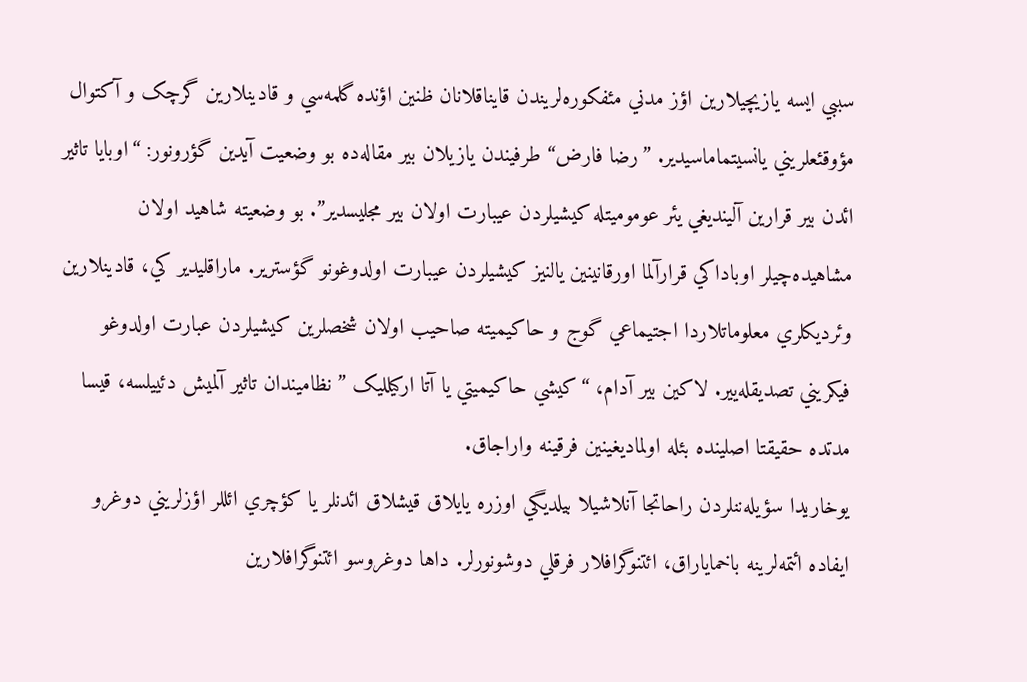سببي ایسه یازیچیلارین اؤز مدني مئفکوره‌لريندن قايناقلانان ظنين اؤنده گلمه‌سي و قادينلارين گرچک و آکتوال مؤوقئعلريني يانسيتماماسيدير. ”رضا فارض“ طرفيندن يازيلان بير مقاله‌ده بو وضعيت آيدين گؤرونور: “اوبايا تاثير ائدن بير قرارين آلينديغي يئر عوموميتله کيشيلردن عيبارت اولان بير مجليسدير”. بو وضعيته شاهيد اولان مشاهيده‌چيلر اوباداکي قرارآلما اورقانينين يالنيز کيشيلردن عيبارت اولدوغونو گؤستریر. ماراقليدير کي، قادينلارين وئرديکلري معلوماتلاردا اجتيماعي گوج و حاکيميته صاحيب اولان شخصلرين کيشيلردن عبارت اولدوغو فيکريني تصديقله‌يير. لاکين بير آدام، “کيشي حاکيميتي يا آتا ارکيلليک ” نظامیندان تاثير آلميش دئييلسه، قيسا مدتده حقيقتا اصلينده بئله اولماديغينين فرقينه واراجاق.
يوخاريدا سؤيله‌ننلردن راحاتجا آنلاشيلا بيلديگي اوزره يايلاق قيشلاق ائدنلر يا کؤچري ائللر اؤزلريني دوغرو ايفاده ائتمه‌لرينه باخماياراق، ائتنوگرافلار فرقلي دوشونورلر. داها دوغروسو ائتنوگرافلارين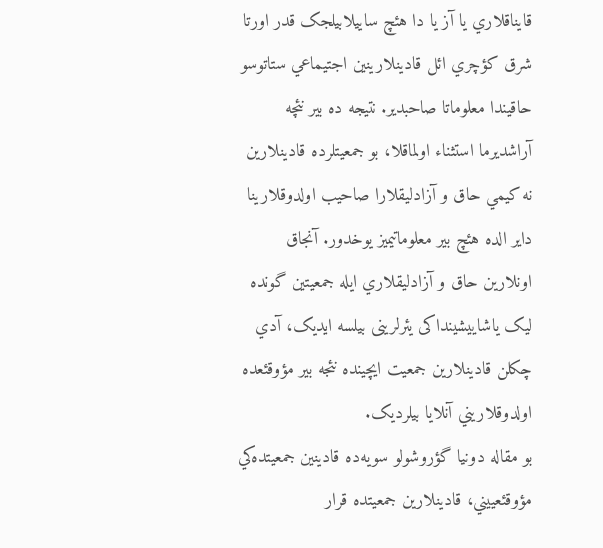قايناقلاري يا آز يا دا هئچ ساییلابیلجک قدر اورتا شرق کؤچري ائل قادينلارينين اجتيماعي ستاتوسو حاقيندا معلوماتا صاحبدیر. نتيجه ده بير نئچه آراشديرما استثناء اولماقلا، بو جمعيتلرده قادينلارين نه کيمي حاق و آزادليقلارا صاحيب اولدوقلارينا داير الده هئچ بير معلوماتيميز يوخدور. آنجاق اونلارين حاق و آزادليقلاري ايله جمعيتین گونده لیک یاشاییشینداکی یئرلرینی بیلسه ایدیک، آدي چکلن قادينلارين جمعيت ايچينده نئجه بير مؤوقئعده اولدوقلاريني آنلايا بيلرديک.
بو مقاله دونيا گؤروشولو سويه‌ده قادينين جمعيتده‌کي مؤوقئعييني، قادينلارين جمعيتده قرار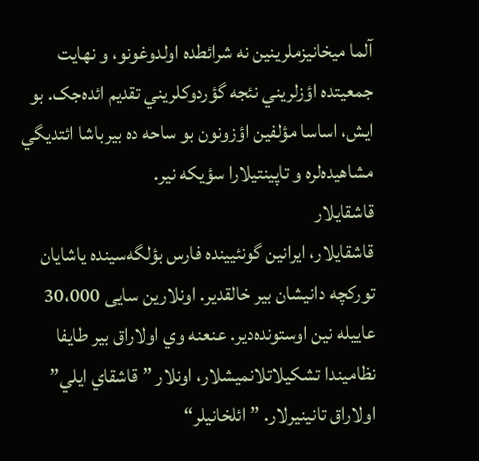آلما میخانيزملرينين نه شرائطده اولدوغونو، و نهايت جمعيتده اؤزلريني نئجه گؤردوکلريني تقديم ائده‌جک. بو ايش، اساسا مؤلفین اؤزونون بو ساحه ده بيرباشا ائتديگي مشاهيده‌لره و تاپينتيلارا سؤیکه نیر.
قاشقايلار
قاشقايلار، ايرانين گونئیینده فارس بؤلگه‌سينده ياشايان تورکچه دانيشان بير خالقدير. اونلارین سایی 30،000 عاييله نين اوستونده‌دير. عنعنه وي اولاراق بير طايفا نظاميندا تشکيلاتلانميشلار، اونلار ” قاشقاي ايلي” اولاراق تانينيرلار. ”ائلخانیلر“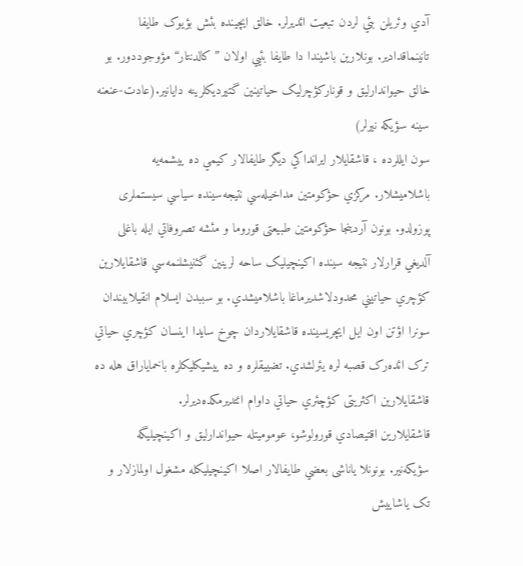آدي وئريلن بئي لردن تبعیت ائدیرلر. خالق ایچینده بئش بؤيوک طايفا تانينماقدادير. بونلارين باشيندا دا طايفا بئیي اولان ”کالدنتار“ مؤوجوددور. بو خالق حيواندارلیق و قونارکؤچرليک حياتينین گتيرديکلرينه دايانير.(عادت-عنعنه سینه سؤیکه نیرلر)
سون ايللرده ، قاشقايلار ايرانداکي ديگر طايفالار کيمي ده ييشمه‌يه باشلاميشلار. مرکزي حؤکومتين مداخيله‌سي نتيجه‌سينده سياسي سیستملری پوزولدو. بونون آردينجا حؤکومتين طبیعتی قوروما و مئشه تصروفاتي ايله باغلی آلديغي قرارلار نتیجه سینده اکينچيليک ساحه لرينين گئنيشلنمه‌سي قاشقايلارين کؤچري حياتيني محدودلاشدیرماغا باشلاميشدي. بو سببدن ايسلام انقيلابيندان سونرا اؤتن اون ايل ايچريسينده قاشقايلاردان چوخ سايدا اينسان کؤچري حياتي ترک ائده‌رک قصبه لره يئرلشدي. تضييقلره و ده ييشيکليکلره باخماياراق هله ده قاشقايلارين اکثریتی کؤچئري حياتي داوام ائتديرمکده‌ديرلر.
قاشقايلارین اقتيصادي قورولوشو، عوموميتله حيواندارلیق و اکينچيليگه سؤيکه‌نير. بونونلا یاناشی بعضي طايفالار اصلا اکينچيليکله مشغول اولمازلار و تک یاشاییش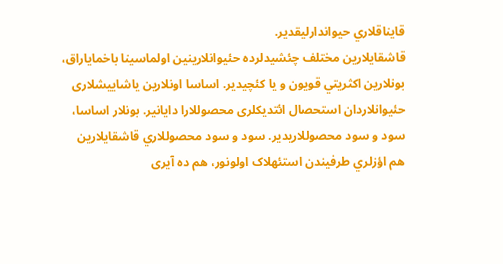قايناقلاري حيواندارليقدير.
قاشقایلارين مختلف چئشيدلرده حئيوانلارينین اولماسينا باخماياراق، بونلارين اکثريتي قويون و يا کئچيدير. اساسا اونلارین یاشاییشلاری حئيوانلاردان استحصال ائتدیکلری محصوللارا دايانير. بونلار اساسا، سود و سود محصوللاريدير. سود و سود محصوللاري قاشقايلارين هم اؤزلري طرفيندن استئهلاک اولونور، هم ده آیری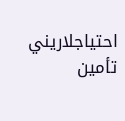احتياجلاريني تأمين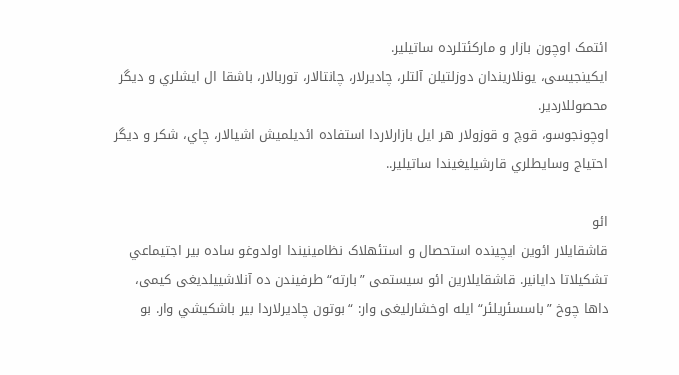ائتمک اوچون بازار و مارکئتلرده ساتيلير.
ايکينجيسی، یونلاریندان دوزلتیلن آلتلر، چاديرلار، چانتالار، توربالار، باشقا ال ايشلري و دیگر محصوللاردير.
اوچونجوسو، قوچ و قوزولار هر ايل بازارلاردا استفاده ائديلميش اشيالار، چاي، شکر و ديگر احتياج وسايطلري قارشيليغيندا ساتيلير..

ائو
قاشقايلار ائوين ايچينده استحصال و استئهلاک نظامينيندا اولدوغو ساده بير اجتيماعي تشکيلاتا دايانير. قاشقايلارین ائو سیستمی ”بارته“ طرفيندن ده آنلاشییلدیغی کیمی، داها چوخ ”باسسئريلئر“ ايله اوخشارلیغی وار: “بوتون چاديرلاردا بير باشکيشي وار. بو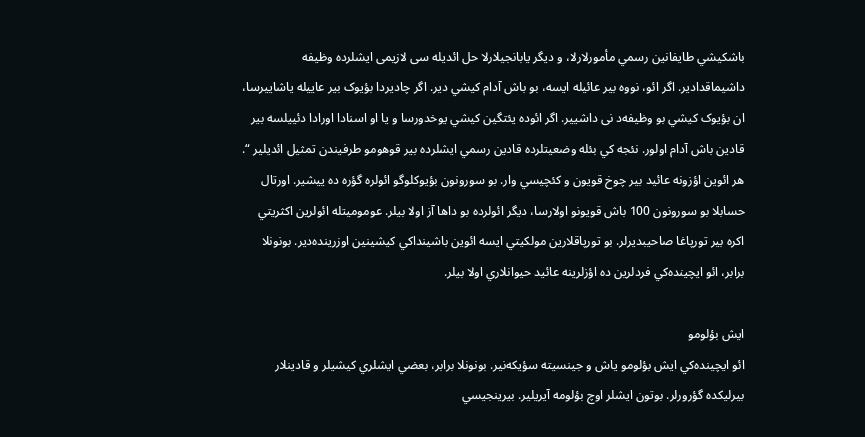باشکيشي طايفانين رسمي مأمورلارلا، و ديگر يابانجيلارلا حل ائديله سی لازيمی ايشلرده وظيفه داشيماقدادير. اگر ائو، نووه بير عائیله ايسه، بو باش آدام کيشي دير. اگر چاديردا بؤيوک بير عاييله ياشاييرسا، ان بؤيوک کيشي بو وظيفه‌د نی داشییر. اگر ائوده يئتگين کيشي يوخدورسا و يا او اسنادا اورادا دئييلسه بير قادين باش آدام اولور. نئجه کي بئله وضعيتلرده قادين رسمي ايشلرده بير قوهومو طرفيندن تمثيل ائديلير “.
هر ائوين اؤزونه عائيد بير چوخ قويون و کئچيسي وار. بو سورونون بؤيوکلوگو ائولره گؤره ده ييشیر. اورتال حسابلا بو سورونون 100 باش قويونو اولارسا، ديگر ائولرده بو داها آز اولا بيلر. عومومیتله ائولرين اکثريتي اکره بير تورپاغا صاحيبديرلر. بو تورپاقلارين مولکيتي ايسه ائوين باشينداکي کيشينين اوزرينده‌دير. بونونلا برابر، ائو ايچينده‌کي فردلرين ده اؤزلرينه عائيد حيوانلاري اولا بيلر.

ايش بؤلومو
ائو ايچينده‌کي ايش بؤلومو ياش و جينسيته سؤيکه‌نير. بونونلا برابر، بعضي ايشلري کيشيلر و قادينلار بیرلیکده گؤرورلر. بوتون ايشلر اوچ بؤلومه آيريلير. بيرينجيسي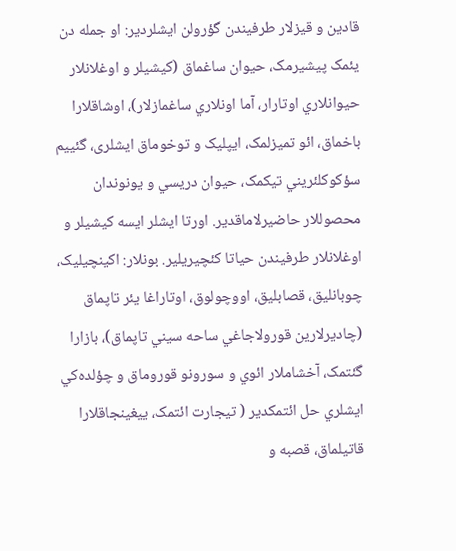قادين و قيزلار طرفيندن گؤرولن ایشلردير: او جمله دن يئمک پیشیرمک، حيوان ساغماق (کيشيلر و اوغلانلار حيوانلاري اوتارار، آما اونلاري ساغمازلار)، اوشاقلارا باخماق، ائو تميزلمک، ايپليک و توخوماق ايشلری، گئييم سؤکوکلئريني تيکمک، حيوان دريسي و يونوندان محصوللار حاضيرلاماقدير. اورتا ايشلر ايسه کيشيلر و اوغلانلار طرفيندن حياتا کئچيريلير. بونلار: اکينچيليک، چوبانليق، قصابليق، اووچولوق، اوتاراغا يئر تاپماق (چاديرلارين قورولاجاغي ساحه سيني تاپماق)، بازارا گئتمک، آخشاملار ائوي و سورونو قوروماق و چؤلده‌کي ايشلري حل ائتمکدير ( تيجارت ائتمک، ييغينجاقلارا قاتيلماق، قصبه و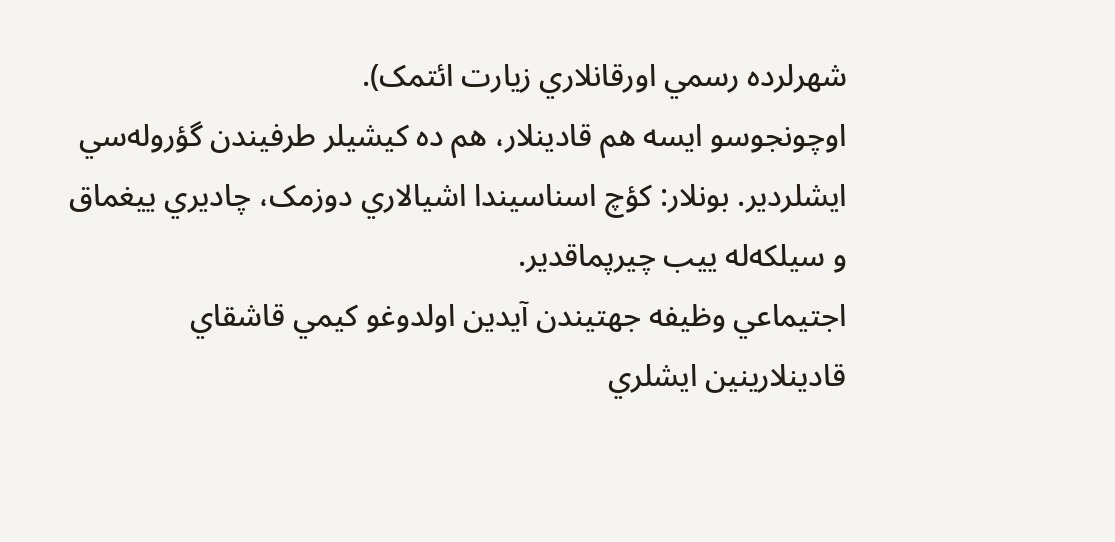شهرلرده رسمي اورقانلاري زيارت ائتمک).
اوچونجوسو ایسه هم قادينلار، هم ده کيشيلر طرفيندن گؤروله‌سي ايشلردیر. بونلار: کؤچ اسناسيندا اشيالاري دوزمک، چاديري ييغماق و سيلکه‌له ييب چيرپماقدير.
اجتيماعي وظيفه جهتیندن آيدين اولدوغو کيمي قاشقاي قادينلارينين ايشلري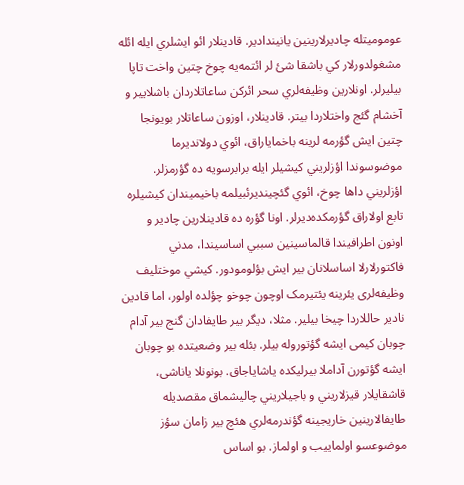عوموميتله چاديرلارينين يانيندادير. قادينلار ائو ايشلري ايله ائله مشغولدورلار کي باشقا شئ لر ائتمه‌يه چوخ چتين واخت تاپا بیلیرلر. اونلارین وظیفه‌لري سحر ائرکن ساعاتلاردان باشلايير و آخشام گئج واختلاردا بيتر. قادينلار، اوزون ساعاتلار بويونجا چتين ايش گؤرمه لرینه باخماياراق، ائوي دولانديرما موضوسوندا اؤزلريني کيشيلر ايله برابرسویه ده گؤرمزلر. اؤزلريني داها چوخ، ائوي گئچينديرئبيلمه باخیمیندان کيشيلره تابع اولاراق گؤرمکده‌ديرلر. اونا گؤره ده قادينلارين چادير و اونون اطرافيندا قالماسينين سببي اساسيندا، مدني فاکتورلارلا اساسلانان بير ايش بؤلومودور. کيشي موختليف وظيفه‌لری یئرینه یئتیرمک اوچون چوخو چؤلده اولور، اما قادين نادير حاللاردا چيخا بيلير. مثلا، ديگر بير طایفادان گنج بير آدام چوبان کیمی ايشه گؤتوروله بيلر. بئله بير وضعيتده بو چوبان ايشه گؤتورن آداملا بيرليکده ياشاياجاق. بونونلا یاناشی، قاشقايلار قيزلاريني و باجيلاريني چاليشماق مقصديله طايفالارينين خاريجينه گؤندرمه‌لري هئچ بير زامان سؤز موضوعسو اولماییب و اولماز. بو اساس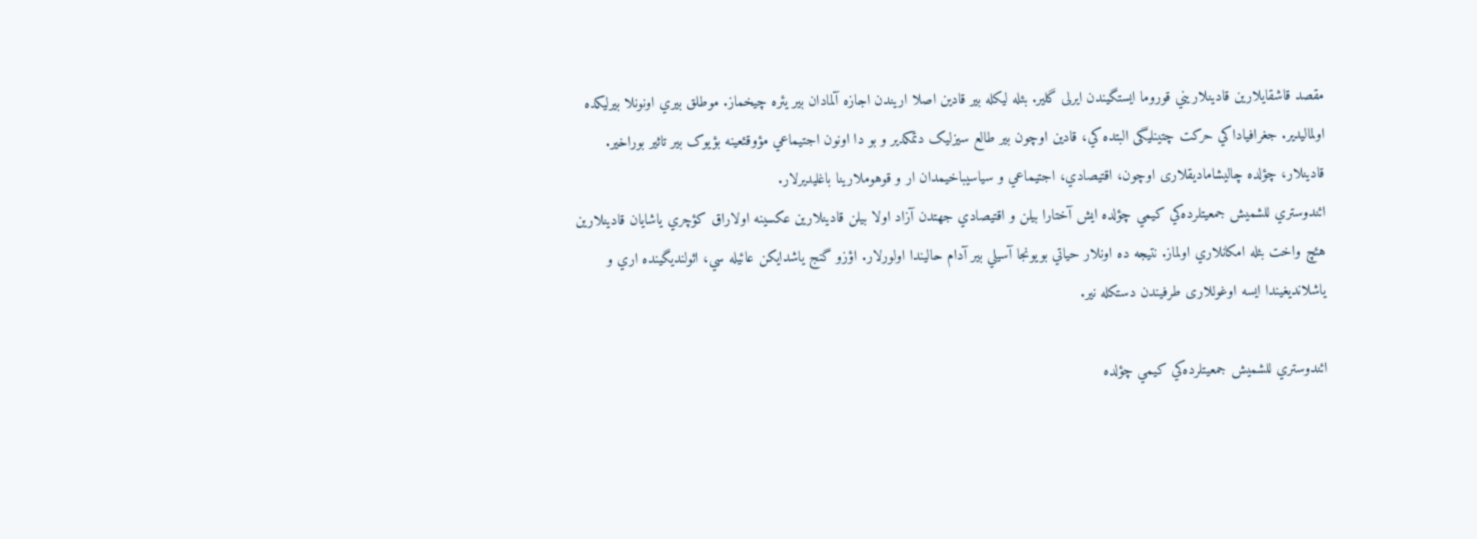مقصد قاشقايلارین قادينلاريني قوروما ايستگيندن ایرلی گلیر. بئله لیکله بير قادين اصلا اريندن اجازه آلمادان بیر یئره چیخماز. موطلق بيري اونونلا بيرليکده اولماليدير. جغرافياداکي حرکت چتینلیگی البتده کي، قادين اوچون بير طالع سيزليک دئمکدیر و بو دا اونون اجتيماعي مؤوقئعينه بؤيوک بير تاثير بوراخیر. قادينلار، چؤلده چاليشاماديقلاری اوچون، اقتيصادي، اجتيماعي و سياسيباخیمدان ار و قوهوملارينا باغليديرلار.
ائندوستري للشميش جمعيتلرده‌کي کيمي چؤلده ايش آختارا بيلن و اقتيصادي جهتدن آزاد اولا بيلن قادينلارين عکسينه اولاراق کؤچري ياشايان قادينلارين هئچ واخت بئله امکانلاري اولماز. نتيجه ده اونلار حياتي بويونجا آسيلي بير آدام حاليندا اولورلار. اؤزو گنج ياشدايکن عائيله سي، ائولنديگينده اري و ياشلانديغيندا ايسه اوغوللاری طرفيندن دستکله نیر.

ائندوستري للشميش جمعيتلرده‌کي کيمي چؤلده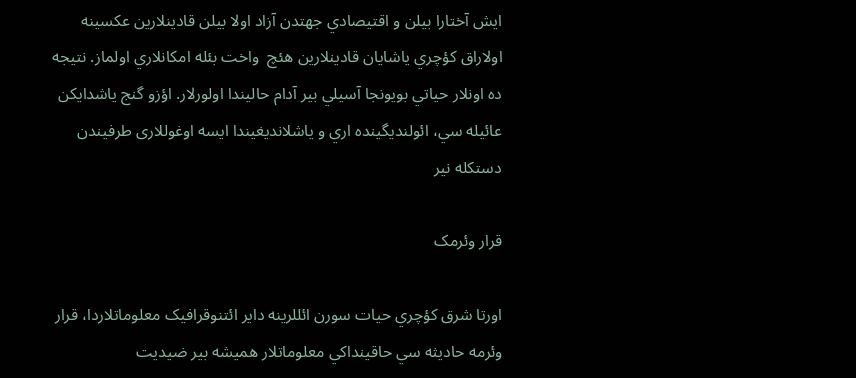ايش آختارا بيلن و اقتيصادي جهتدن آزاد اولا بيلن قادينلارين عکسينه اولاراق کؤچري ياشايان قادينلارين هئچ  واخت بئله امکانلاري اولماز. نتيجه ده اونلار حياتي بويونجا آسيلي بير آدام حاليندا اولورلار. اؤزو گنج ياشدايکن عائيله سي، ائولنديگينده اري و ياشلانديغيندا ايسه اوغوللاری طرفيندن دستکله نیر

قرار وئرمک

اورتا شرق کؤچري حیات سورن ائللرينه داير ائتنوقرافيک معلوماتلاردا، قرار وئرمه حاديثه سي حاقينداکي معلوماتلار هميشه بير ضيديت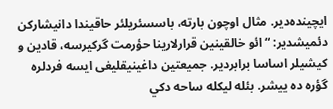ايچينده‌دير. مثال اوچون بارته، باسسئريلئر حاقيندا دانيشارکن دئميشدير: “ائو خالقينين قرارلارينا حؤرمت گرکیرسه، قادين و کيشيلر اساسا برابردير. جمیعتین داغينیقلیغی ايسه فردلره گؤره ده ييشر. بئله لیکله ساحه دکي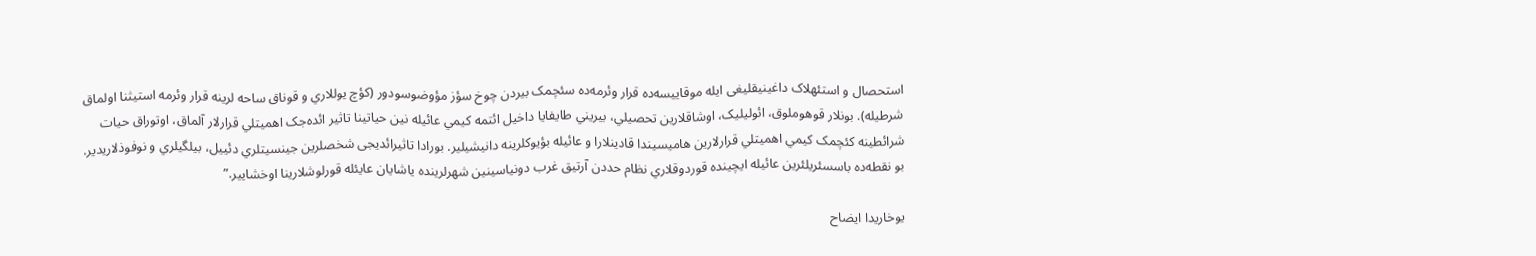استحصال و استئهلاک داغينیقلیغی ایله موقاييسه‌ده قرار وئرمه‌ده سئچمک بيردن چوخ سؤز مؤوضوسودور (کؤچ يوللاري و قوناق ساحه لرينه قرار وئرمه استيثنا اولماق شرطیله). بونلار قوهوملوق، ائوليليک، اوشاقلارين تحصيلي، بيريني طايفایا داخيل ائتمه کيمي عائيله نين حياتينا تاثير ائده‌جک اهميتلي قرارلار آلماق، اوتوراق حيات شرائطینه کئچمک کيمي اهميتلي قرارلارين هاميسيندا قادينلارا و عائيله بؤيوکلرينه دانيشيلير. بورادا تاثيرائدیجی شخصلرين جينسيتلري دئييل، بيلگيلري و نوفوذلاريدير. بو نقطه‌ده باسسئريلئرين عائيله ايچينده قوردوقلاري نظام حددن آرتیق غرب دونياسينين شهرلرينده‌ یاشايان عايئله قورلوشلارینا اوخشاییر.”

يوخاريدا ايضاح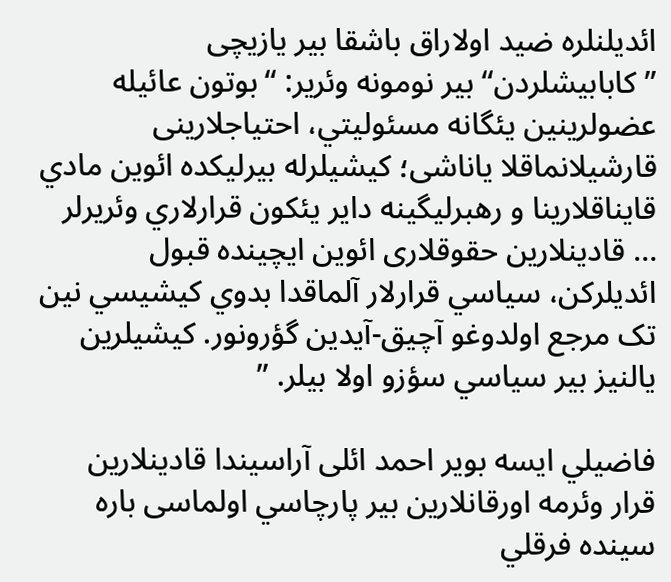ائديلنلره ضيد اولاراق باشقا بير يازیچی ”کابابيشلردن“ بير نومونه وئرير: “بوتون عائيله عضولرینین يئگانه مسئوليتي، احتياجلارينی قارشيلانماقلا یاناشی؛ کيشيلرله بيرليکده ائوين مادي قايناقلارينا و رهبرليگينه داير يئکون قرارلاري وئریرلر … قادينلارين حقوقلاری ائوين ايچينده قبول ائديلرکن، سياسي قرارلار آلماقدا بدوي کيشيسي نين تک مرجع اولدوغو آچيق-آیدین گؤرونور. کيشيلرين يالنيز بير سياسي سؤزو اولا بيلر. ”

فاضیلي ايسه بوير احمد ائلی آراسيندا قادينلارين قرار وئرمه اورقانلارين بیر پارچاسي اولماسی باره سینده فرقلي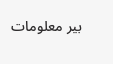بير معلومات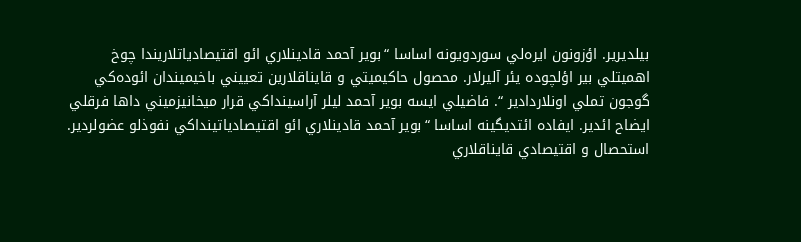بيلديرير. اؤزونون ايره‌لي سوردويونه اساسا “بوير آحمد قادينلاري ائو اقتيصادياتلاريندا چوخ اهميتلي بير اؤلچوده يئر آليرلار. محصول حاکيميتي و قايناقلارين تعييني باخيميندان ائوده‌کي گوجون تملي اونلاردادير “. فاضیلي ايسه بوير آحمد لیلر آراسينداکي قرار میخانيزميني داها فرقلي ایضاح ائدیر. ايفاده ائتديگینه اساسا “بوير آحمد قادينلاري ائو اقتيصادياتينداکي نفوذلو عضولردير. استحصال و اقتيصادي قايناقلاري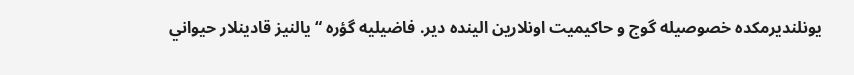یونلندیرمکده خصوصیله گوج و حاکيميت اونلارين الينده دیر. فاضیلیه گؤره “يالنيز قادينلار حيواني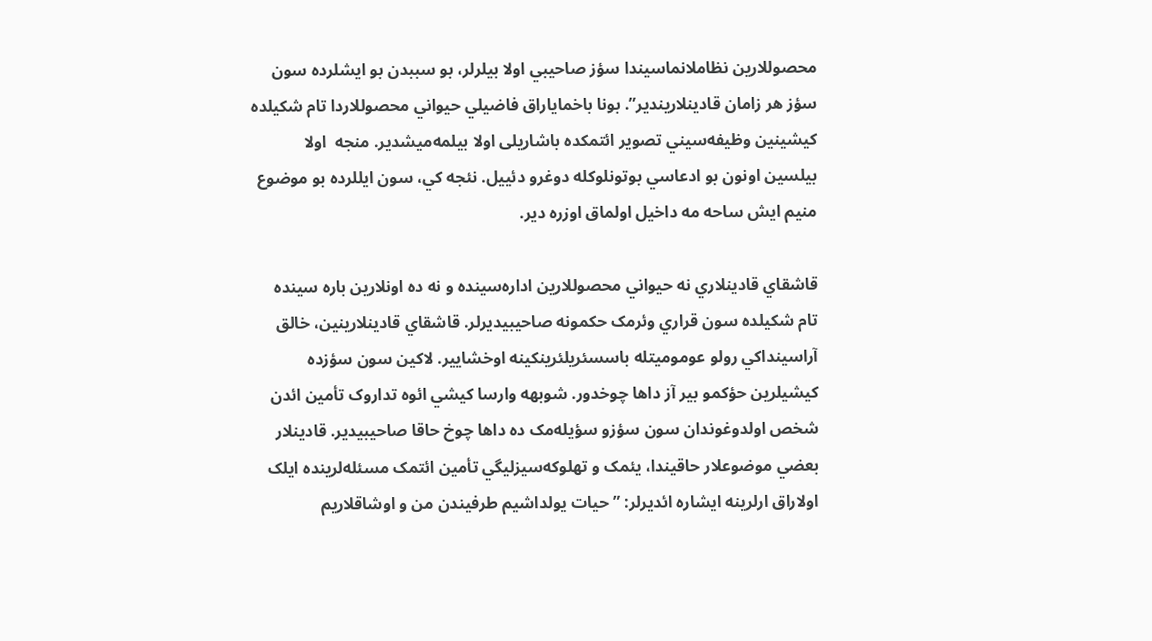محصوللارين نظاملانماسیندا سؤز صاحيبي اولا بيلرلر، بو سببدن بو ايشلرده سون سؤز هر زامان قادينلاريندير”. بونا باخماياراق فاضیلي حيواني محصوللاردا تام شکیلده کيشينين وظيفه‌سيني تصوير ائتمکده باشاریلی اولا بيلمه‌ميشدير. منجه  اولا بيلسين اونون بو ادعاسي بوتونلوکله دوغرو دئييل. نئجه کي، سون ايللرده بو موضوع منيم ايش ساحه مه داخيل اولماق اوزره دیر.

قاشقاي قادينلاري نه حيواني محصوللارين اداره‌سينده و نه ده اونلارین باره سینده تام شکیلده سون قراري وئرمک حکمونه صاحيبيديرلر. قاشقاي قادينلارينين، خالق آراسينداکي رولو عوموميتله باسسئريلئرينکينه اوخشاییر. لاکين سون سؤزده کيشيلرين حؤکمو بير آز داها چوخدور. شوبهه وارسا کيشي ائوه تداروک تأمين ائدن شخص اولدوغوندان سون سؤزو سؤيله‌مک ده داها چوخ حاقا صاحيبيدير. قادينلار بعضي موضوعلار حاقيندا، يئمک و تهلوکه‌سيزليگي تأمين ائتمک مسئله‌لرینده ايلک اولاراق ارلرينه ايشاره ائديرلر: ” حيات يولداشيم طرفيندن من و اوشاقلاريم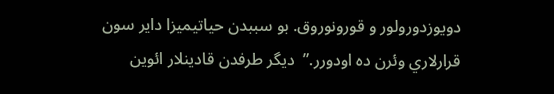دویوزدورولور و قورونوروق. بو سببدن حياتيميزا داير سون قرارلاري وئرن ده اودورر.”  دیگر طرفدن قادينلار ائوين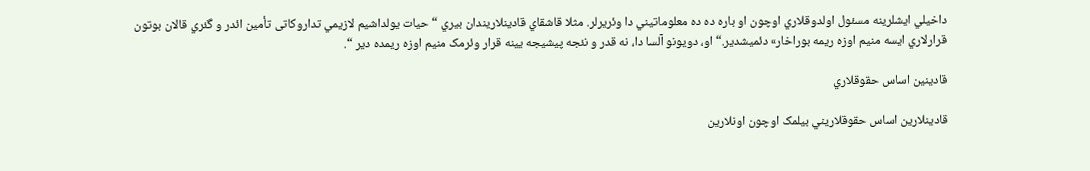داخيلي ايشلرينه مسئول اولدوقلاري اوچون او باره ده ده معلوماتيني دا وئریرلر. مثلا قاشقاي قادينلاريندان بيري “حيات يولداشيم لازيمي تداروکاتی تأمين ائدر و گئري قالان بوتون قرارلاري ایسه منیم اوزه ریمه بوراخار» دئميشدير.“ او، دويونو آلسا دا، نه قدر و نئجه پيشیجه یينه قرار وئرمک منيم اوزه ریمده دیر “.

قادينين اساس حقوقلاري

قادينلارين اساس حقوقلاريني بیلمک اوچون اونلارين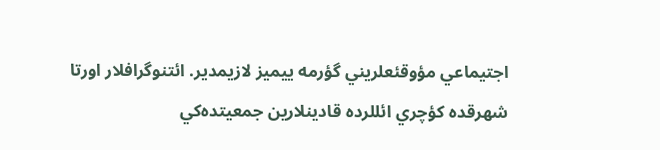اجتيماعي مؤوقئعلريني گؤرمه ییميز لازيمدير. ائتنوگرافلار اورتا شهرقده کؤچري ائللرده قادينلارين جمعيتده‌کي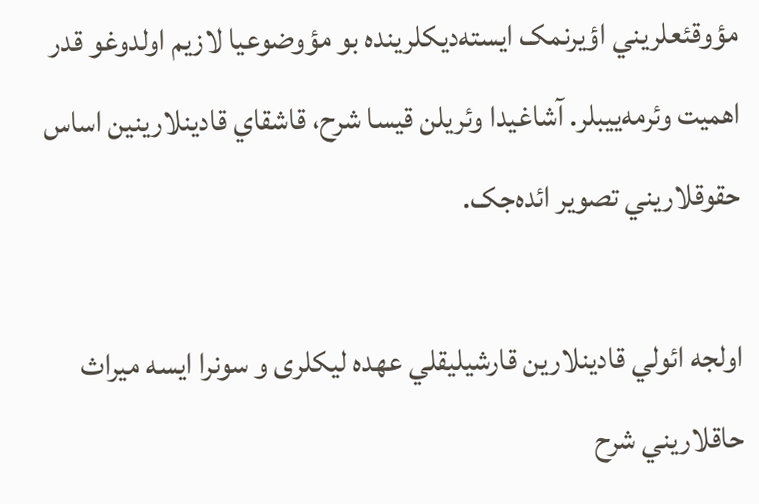مؤوقئعلريني اؤيرنمک ايسته‌ديکلرينده بو مؤوضوعيا لازيم اولدوغو قدر اهميت وئرمه‌ييبلر. آشاغیدا وئریلن قيسا شرح، قاشقاي قادينلارينين اساس حقوقلاريني تصوير ائده‌جک.

اولجه ائولي قادينلارين قارشيليقلي عهده لیکلری و سونرا ایسه ميراث حاقلاريني شرح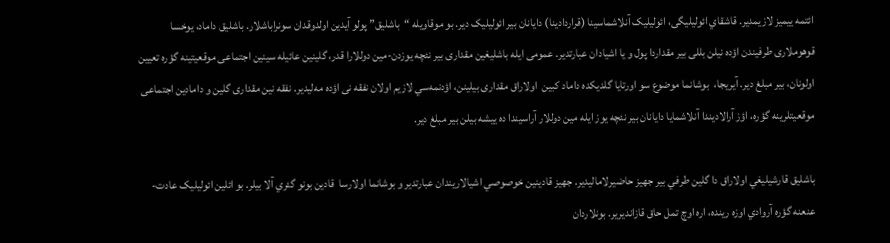ائتمه ییمیز لازيمدير. قاشقاي ائوليليگی، ائولیلیک آنلاشماسینا (قراردادینا) دایانان بير ائوليليک دیر. بو موقاويله “باشليق” پولو آیدین اولدوقدان سونراباشلار. باشلیق داماد، یوخسا قوهوملاری طرفیندن اؤده نیلن بللی بیر مقداردا پول و یا اشیادان عبارتدیر. عمومی ایله باشلیغین مقداری بیر نئچه یوزدن-مین دوللارا قدر، گلینین عائیله سینین اجتماعی موقعیتینه گؤره تعیین اولونان، بیر مبلغ دیر. آیریجا،  بوشانما موضوع سو اورتایا گلدیکده داماد کبین  اولاراق مقداری بيلينن، اؤدنمه‌سي لازيم اولان نفقه نی اؤده مه‌ليدير. نفقه نین مقداری گلین و دامادین اجتماعی موقعیتلرینه گؤره، اؤز آرالادیندا آنلاشمایا دایانان بیر نئچه یوز ایله مین دوللار آراسیندا ده ییشه بیلن بیر مبلغ دیر.

باشلیق قارشيليغي اولاراق دا گلين طرفي بير جهيز حاضيرلاماليدير. جهيز قادينين خوصوصي اشيالاريندان عبارتدیر و بوشانما اولارسا  قادين بونو گئري آلا بيلر. بو ائلین ائوليليک عادت- عنعنه گؤره آروادي اوزه رينده، اره اوچ تمل حاق قازانديرير. بونلاردان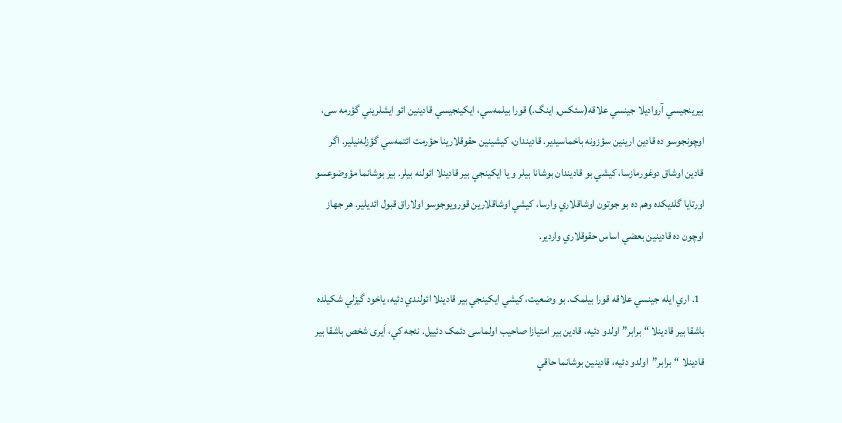بيرينجيسي آرواديلا جينسي علاقه(سئکس, اينگ.) قورا بيلمه‌سي، ايکينجيسي قادينين ائو ايشلريني گؤرمه سی، اوچونجوسو ده قادين ارینین سؤزونه باخماسیدیر. قاديندان، کيشينين حقوقلارينا حؤرمت ائتمه‌سي گؤزله‌نيلير. اگر قادين اوشاق دوغورمازسا، کيشي بو قاديندان بوشانا بیلر و يا ايکينجي بير قادينلا ائولنه بيلر. بير بوشانما مؤوضوعسو اورتایا گلدیکده وهم ده بو جوتون اوشاقلاري وارسا، کيشي اوشاقلارين قورويوجوسو اولاراق قبول ائديلير. هر جهاز اوچون ده قادينين بعضي اساس حقوقلاري واردیر.

  1. اري ایله جينسي علاقه قورا بيلمک. بو وضعيت، کيشي ايکينجي بير قادينلا ائولندي دئيه، ياخود گيزلي شکیلده باشقا بير قادينلا “برابر” اولدو دئيه، قادين بیر امتیازا صاحيب اولماسی دئمک دئییل. نئجه کي، اَيری شخص باشقا بير قادينلا “برابر”  اولدو دئيه، قادينين بوشانما حاقي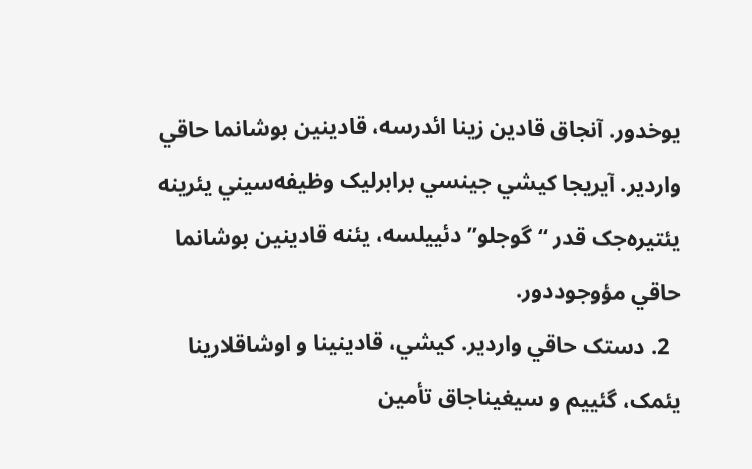يوخدور. آنجاق قادين زينا ائدرسه، قادينين بوشانما حاقي واردير. آيريجا کيشي جينسي برابرليک وظيفه‌سيني يئرينه يئتيره‌جک قدر “گوجلو” دئييلسه، يئنه قادينين بوشانما حاقي مؤوجوددور.
  2. دستک حاقي واردير. کيشي، قادينينا و اوشاقلارينا يئمک، گئييم و سيغيناجاق تأمين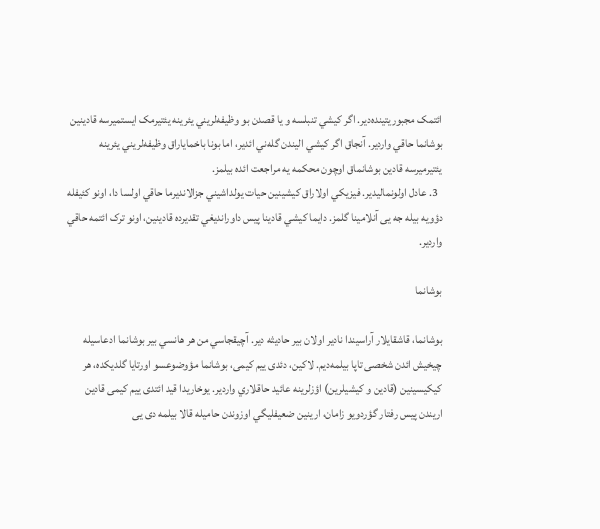ائتمک مجبوريتينده‌دير. اگر کيشي تنبلسه و يا قصدن بو وظيفه‌لريني يئرينه يئتيرمک ايستميرسه قادينين بوشانما حاقي واردير. آنجاق اگر کيشي اليندن گله‌ني ائدير، اما بونا باخماياراق وظيفه‌لريني يئرينه يئتيرميرسه قادين بوشانماق اوچون محکمه یه مراجعت ائده بیلمز.
  3. عادل اولونماليدير. فيزيکي اولاراق کيشينين حيات يولداشيني جزالانديرما حاقي اولسا دا، اونو کئيفله دؤويه بيله جه یی آنلامینا گلمز. دايما کيشي قادينا پيس داورانديغي تقديرده قادينين، اونو ترک ائتمه حاقي واردير.

بوشانما

بوشانما، قاشقايلار آراسيندا نادير اولان بير حاديثه دير. آچيقجاسي من هر هانسي بير بوشانما ادعاسيله چیخیش ائدن شخصی تاپا بيلمه‌ديم. لاکين، دئدی ییم کیمی، بوشانما مؤوضوعسو اورتایا گلدیکده، هر کیکیسینین (قادين و کيشيلرين) اؤزلرينه عائيد حاقلاري واردير. يوخاريدا قید ائتدی ییم کیمی قادين اريندن پيس رفتار گؤردويو زامان، ارينين ضعيفليگي اوزوندن حاميله قالا بیلمه دی یی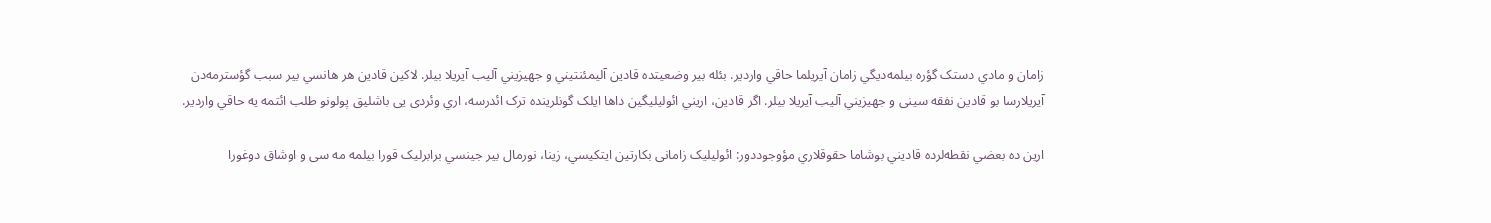زامان و مادي دستک گؤره بيلمه‌ديگي زامان آيريلما حاقي واردير. بئله بير وضعيتده قادين آليمئنتيني و جهيزيني آليب آيريلا بيلر. لاکين قادين هر هانسي بير سبب گؤسترمه‌دن آيريلارسا بو قادين نفقه سینی و جهيزيني آلیب آیریلا بیلر. اگر قادين، اريني ائوليليگين داها ايلک گونلرينده ترک ائدرسه، اري وئردی یی باشليق پولونو طلب ائتمه یه حاقي واردير.

ارين ده بعضي نقطه‌لرده قاديني بوشاما حقوقلاري مؤوجوددور: ائوليليک زامانی بکارتين ايتکيسي، زينا، نورمال بير جينسي برابرليک قورا بیلمه مه سی و اوشاق دوغورا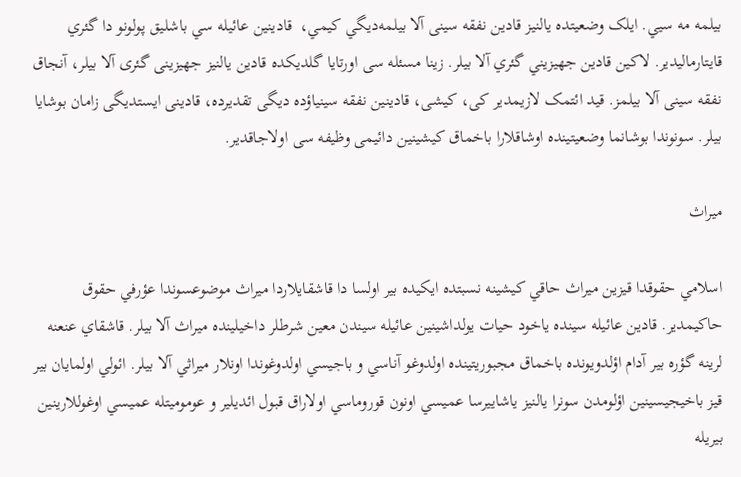بیلمه مه سیي. ايلک وضعيتده يالنيز قادين نفقه سینی آلا بيلمه‌ديگي کيمي،  قادينين عائيله سي باشليق پولونو دا گئري قایتارمالیدیر. لاکين قادين جهيزيني گئري آلا بيلر. زینا مسئله سی اورتایا گلدیکده قادین یالنیز جهیزینی گئری آلا بیلر، آنجاق نفقه سینی آلا بیلمز. قید ائتمک لازیمدیر کی، کیشی، قادینین نفقه سینیاؤده دیگی تقدیرده، قادینی ایستدیگی زامان بوشایا بیلر. سونوندا بوشانما وضعیتینده اوشاقلارا باخماق کیشینین دائیمی وظیفه سی اولاجاقدیر.

ميراث

اسلامي حقوقدا قيزين ميراث حاقي کيشينه نسبتده ایکیده بیر اولسا دا قاشقايلاردا ميراث موضوعسوندا عؤرفي حقوق حاکيمدير. قادين عائيله سينده ياخود حیات يولداشينين عائيله سيندن معين شرطلر داخيلينده ميراث آلا بیلر. قاشقاي عنعنه لرينه گؤره بير آدام اؤلدويونده باخماق مجبوريتينده اولدوغو آناسي و باجيسي اولدوغوندا اونلار ميراثي آلا بيلر. ائولي اولمايان بير قيز باخيجيسينين اؤلومدن سونرا يالنيز یاشاییرسا عميسي اونون قوروماسي اولاراق قبول ائديلير و عوموميتله عميسي اوغوللارينين بيريله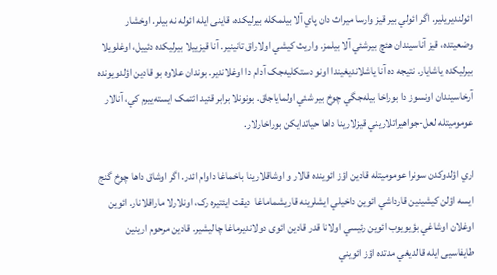ائولنديريلير. اگر ائولي بير قيز وارسا ميراث دان پاي آلا بيلمکله بيرليکده، قاینی ایله ائوله نه بیلر. اوخشار وضعيتده، قيز آناسيندان هئچ بيرشئي آلا بيلمز. واريث کيشي اولاراق تانينير. آنا قيزييلا بيرليکده دئييل، اوغلويلا بيرليکده ياشایار. نتيجه ده آنا ياشلانديغيندا اونو دستکليه‌جک آدام دا اوغلاندير. بوندان علاوه بو قادين اؤلدويونده آرخاسيندان اونسوز دا بوراخا بيله‌جگي چوخ بير شئي اولماياجاق. بونونلا برابر قئيد ائتمک ايسته‌ييرم کي، آنالار عوموميتله لعل-جواهيراتلاريني قيزلارينا داها حياتدايکن بوراخارلار.

اري اؤلدوکدن سونرا عوموميتله قادين اؤز ائوينده قالار و اوشاقلارينا باخماغا داوام ائدر. اگر اوشاق داها چوخ گنج ايسه اؤلن کيشينين قارداشي ائوين داخيلي ايشلرينه قاريشماماغا  ديقت ایئتیره رک، اونلارلا ماراقلانار. ائوين اوغلان اوشاغي بؤيويوب ائوين رئيسي اولانا قدر قادين ائوی دولانديرماغا چاليشير. قادين مرحوم ارينين طايفاسيی ایله قالديغي مدتده اؤز ائويني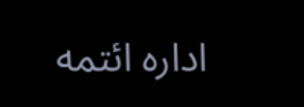اداره ائتمه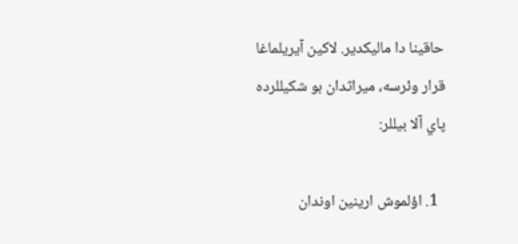حاقينا دا ماليکدير. لاکين آيريلماغا قرار وئرسه، ميراثدان بو شکيللرده پاي آلا بيللر:

  1. اؤلموش ارينين اوندان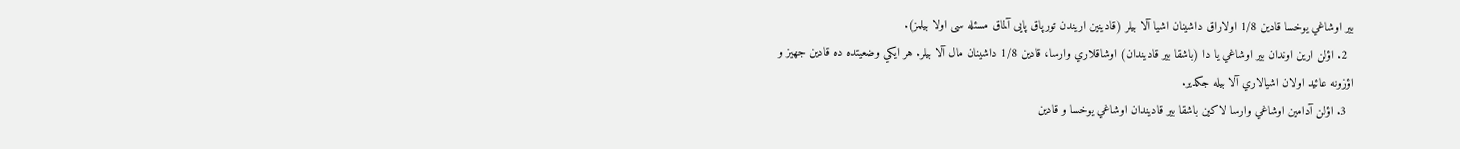بير اوشاغي يوخسا قادين 1/8 اولاراق داشينان اشيا آلا بيلر (قادينين اريندن تورپاق پایی آلماق مسئله سی اولا بیلمز).
  2. اؤلن ارين اوندان بير اوشاغي يا دا (باشقا بير قاديندان) اوشاقلاري وارسا، قادين 1/8 داشينان مال آلا بيلر. هر ايکي وضعيتده ده قادين جهيز و اؤزونه عائيد اولان اشيالاري آلا بيله جکدير.
  3. اؤلن آدامين اوشاغي وارسا لاکين باشقا بير قاديندان اوشاغي يوخسا و قادين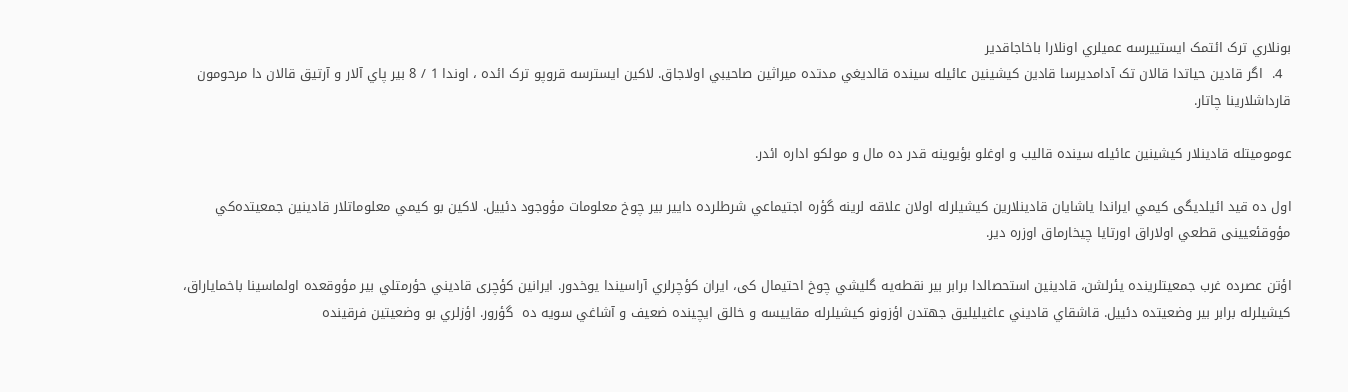بونلاري ترک ائتمک ايستییرسه عميلري اونلارا باخاجاقدير
  4.  اگر قادين حياتدا قالان تک آدامديرسا قادين کيشينين عائيله سينده قالديغي مدتده ميراثين صاحيبي اولاجاق. لاکين ايسترسه قروپو ترک ائده ، اوندا 1 / 8 بير پاي آلار و آرتیق قالان دا مرحومون قارداشلارينا چاتار.

عوموميتله قادينلار کيشينين عائيله سينده قالیب و اوغلو بؤيوينه قدر ده مال و مولکو اداره ائدر.

اول ده قید ائیلدیگی کيمي ايراندا ياشايان قادينلارين کيشيلرله اولان علاقه لرينه گؤره اجتيماعي شرطلرده دايير بير چوخ معلومات مؤوجود دئييل. لاکين بو کيمي معلوماتلار قادينين جمعيتده‌کي مؤوقئعيينی قطعي اولاراق اورتايا چيخارماق اوزره دیر.

اؤتن عصرده غرب جمعيتلرينده يئرلشن، قادينين استحصالدا برابر بير نقطه‌يه گليشي چوخ احتیمال کی، ايران کؤچرلري آراسيندا يوخدور. ايرانين کؤچری قاديني حؤرمتلي بير مؤوقعده اولماسينا باخماياراق، کيشيلرله برابر بير وضعیتده دئييل. قاشقاي قاديني عاغیلیلیق جهتدن اؤزونو کيشيلرله مقاييسه و خالق ايچينده ضعيف و آشاغي سویه ده  گؤرور. اؤزلري بو وضعيتين فرقينده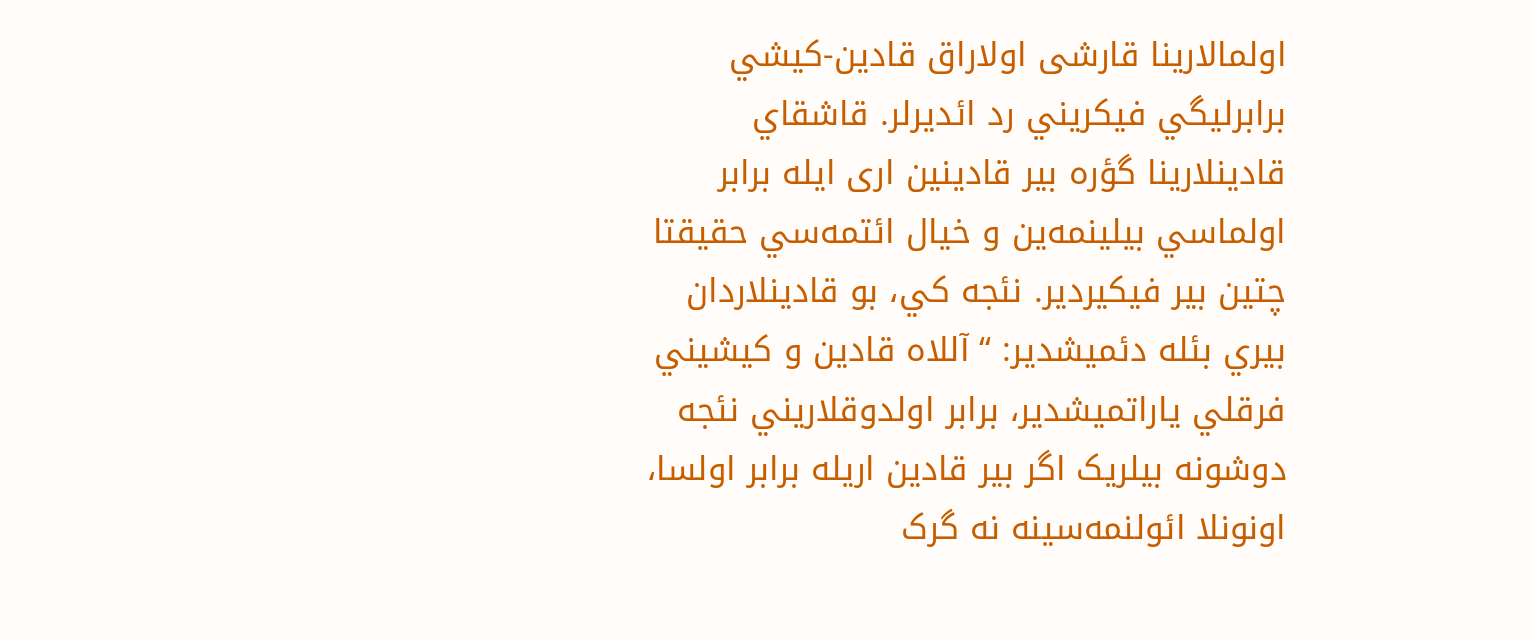اولمالارينا قارشی اولاراق قادين-کيشي برابرليگي فيکريني رد ائدیرلر. قاشقاي قادينلارينا گؤره بير قادينين اری ایله برابر اولماسي بيلينمه‌ين و خیال ائتمه‌سي حقيقتا چتين بير فيکيردير. نئجه کي، بو قادينلاردان بيري بئله دئميشدير: “آللاه قادين و کيشيني فرقلي ياراتميشدير، برابر اولدوقلاريني نئجه دوشونه بيلريک اگر بير قادين اريله برابر اولسا، اونونلا ائولنمه‌سينه نه گرک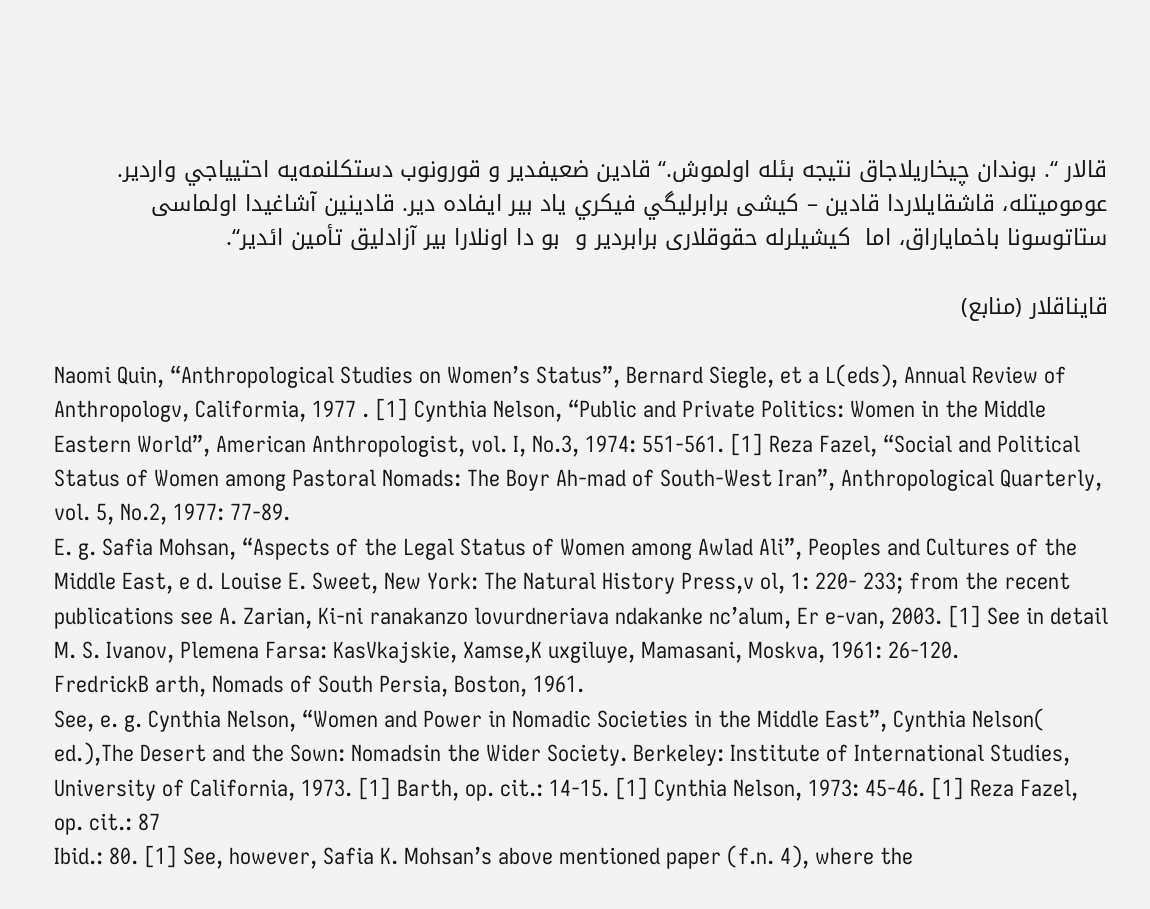قالار “. بوندان چيخاريلاجاق نتيجه بئله اولموش.“ قادين ضعيفدير و قورونوب دستکلنمه‌يه احتيياجي واردير. عومومیتله، قاشقايلاردا قادین – کیشی برابرليگي فيکري ياد بير ايفاده دير. قادينين آشاغيدا اولماسی ستاتوسونا باخماياراق، اما  کيشيلرله حقوقلاری برابردير و  بو دا اونلارا بير آزادليق تأمين ائدیر“.

قایناقلار (منابع)

Naomi Quin, “Anthropological Studies on Women’s Status”, Bernard Siegle, et a L(eds), Annual Review of Anthropologv, Califormia, 1977 . [1] Cynthia Nelson, “Public and Private Politics: Women in the Middle Eastern World”, American Anthropologist, vol. I, No.3, 1974: 551-561. [1] Reza Fazel, “Social and Political Status of Women among Pastoral Nomads: The Boyr Ah-mad of South-West Iran”, Anthropological Quarterly, vol. 5, No.2, 1977: 77-89.
E. g. Safia Mohsan, “Aspects of the Legal Status of Women among Awlad Ali”, Peoples and Cultures of the Middle East, e d. Louise E. Sweet, New York: The Natural History Press,v ol, 1: 220- 233; from the recent publications see A. Zarian, Ki-ni ranakanzo lovurdneriava ndakanke nc’alum, Er e-van, 2003. [1] See in detail M. S. Ivanov, Plemena Farsa: KasVkajskie, Xamse,K uxgiluye, Mamasani, Moskva, 1961: 26-120.
FredrickB arth, Nomads of South Persia, Boston, 1961.
See, e. g. Cynthia Nelson, “Women and Power in Nomadic Societies in the Middle East”, Cynthia Nelson( ed.),The Desert and the Sown: Nomadsin the Wider Society. Berkeley: Institute of International Studies, University of California, 1973. [1] Barth, op. cit.: 14-15. [1] Cynthia Nelson, 1973: 45-46. [1] Reza Fazel, op. cit.: 87
Ibid.: 80. [1] See, however, Safia K. Mohsan’s above mentioned paper (f.n. 4), where the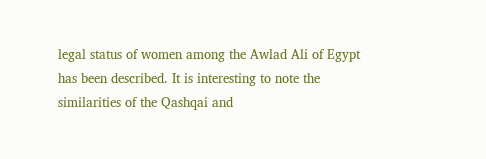legal status of women among the Awlad Ali of Egypt has been described. It is interesting to note the similarities of the Qashqai and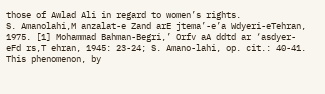those of Awlad Ali in regard to women’s rights.
S. Amanolahi,M anzalat-e Zand arE jtema’-e’a Wdyeri-eTehran, 1975. [1] Mohammad Bahman-Begri,’ Orfv aA ddtd ar ‘asdyer-eFd rs,T ehran, 1945: 23-24; S. Amano-lahi, op. cit.: 40-41.
This phenomenon, by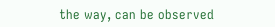the way, can be observed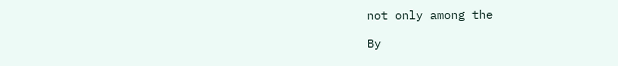not only among the

By